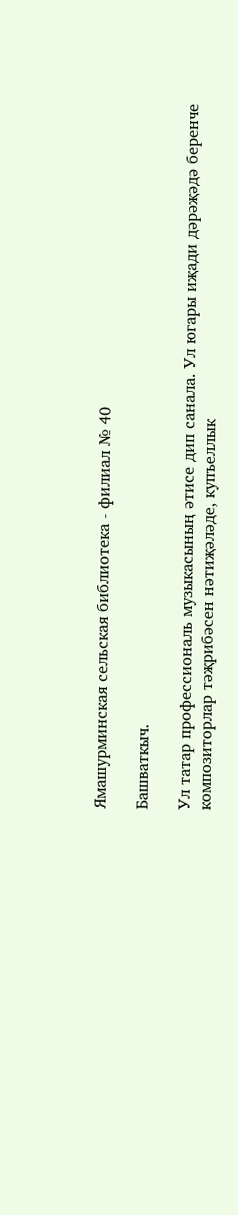Ямашурминская сельская библиотека - филиал № 40

Башваткыч.

Ул татар профессиональ музыкасының әтисе дип санала. Ул югары иҗади дәрәҗәдә беренче композиторлар тәҗрибәсен нәтиҗәләде, купъеллык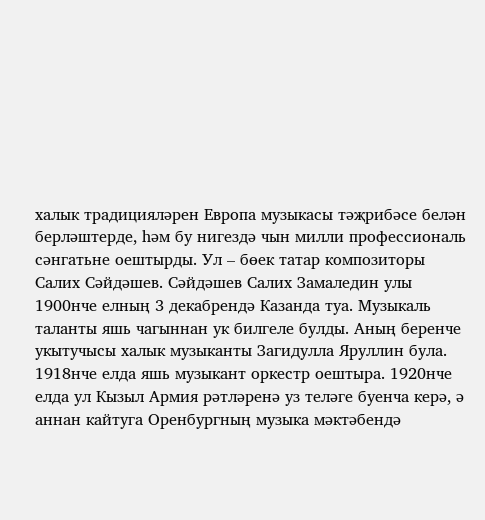халык традицияләрен Европа музыкасы тәҗрибәсе белән берләштерде, һәм бу нигездә чын милли профессиональ сәнгатьне оештырды. Ул – бөек татар композиторы Салих Сәйдәшев. Сәйдәшев Салих Замаледин улы 1900нче елның 3 декабрендә Казанда туа. Музыкаль таланты яшь чагыннан ук билгеле булды. Аның беренче укытучысы халык музыканты Загидулла Яруллин була. 1918нче елда яшь музыкант оркестр оештыра. 1920нче елда ул Кызыл Армия рәтләренә уз теләге буенча керә, ә аннан кайтуга Оренбургның музыка мәктәбендә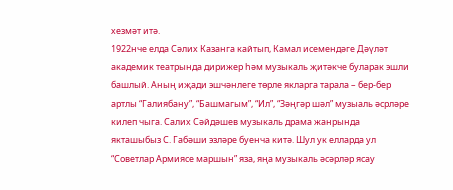хезмәт итә.
1922нче елда Сәлих Казанга кайтып, Камал исемендәге Дәүләт академик театрында дирижер һәм музыкаль җитәкче буларак эшли башлый. Аның иҗади эшчәнлеге төрле якларга тарала – бер-бер артлы “Галиябану”, “Башмагым”, “Ил”, “Зәңгәр шәл” музыаль әсрләре килеп чыга. Салих Сәйдәшев музыкаль драма жанрында якташыбыз С. Габәши эзләре буенча китә. Шул ук елларда ул “Советлар Армиясе маршын” яза, яңа музыкаль әсәрләр ясау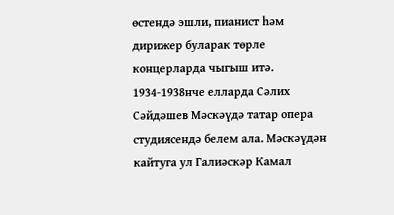өстендә эшли, пианист һәм дирижер буларак төрле концерларда чыгыш итә.
1934-1938нче елларда Сәлих Сәйдәшев Мәскәүдә татар опера студиясендә белем ала. Мәскәүдән кайтуга ул Галиәскәр Камал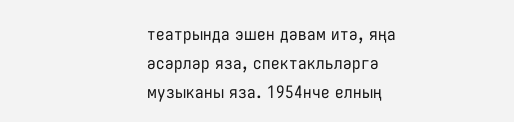театрында эшен дәвам итә, яңа әсәрләр яза, спектакльләргә музыканы яза. 1954нче елның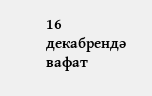16 декабрендә вафат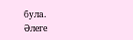була.
Әлеге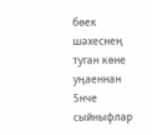бөек шәхеснең туган көне уңаеннан 5нче сыйныфлар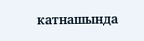катнашында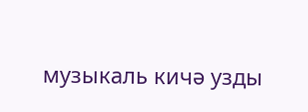музыкаль кичә узды